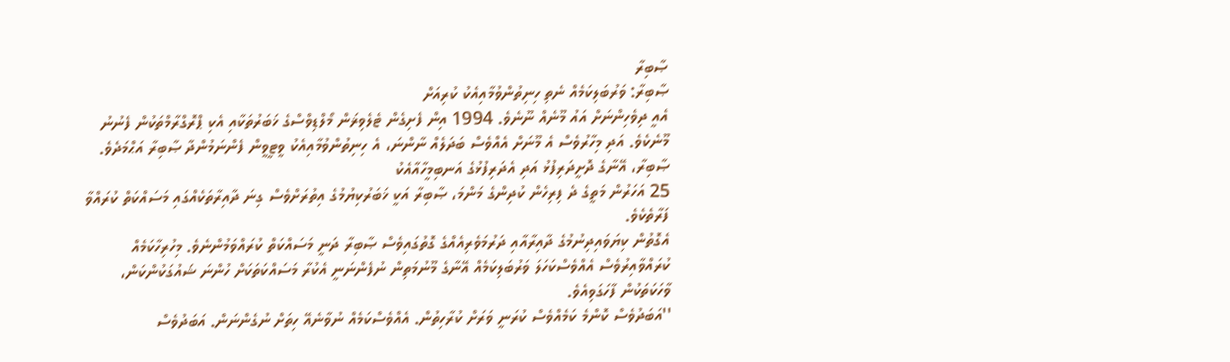ޞާބިރާ
ޞާބިރާ: ވަރުބަލިކަމެއް ނެތި ހިނިތުންވުމާއިއެކު ކުރިއަށް
އެއީ ދިވެހިންނަށް އައު މޫނެއް ނޫނެވެ. 1994 އިން ފެށިގެން ޓެލެވިޜަން މޯލްޑިވްސްގެ ޚަބަރުތަކާއި އެކި ޕްރޮގްރާމްތަކުން ފެނުނު މޫނެކެވެ. އަދި މިހާރުވެސް އެ މޫނަށް އެއްވެސް ބަދަލެއް ނާންނަ، އެ ހިނިތުންވުމާއިއެކު ވީޓީވީން ފެންނަމުންދާ ޞާބިރާ އަޙްމަދެވެ.
ޞާބިރާ، އޭނާގެ ދޮށީދަރިފުޅު އަދި އެދަރިފުޅުގެ އަނބިމީހާއާއެކު
25 އަހަރުން މަތީގެ ދެ ފިރިހެން ކުދިންގެ މަންމަ، ޞާބިރާ އަކީ ޚަބަރުކިޔުމުގެ އިތުރަށްވެސް ގިނަ ދާއިރާތަކެއްގައި މަސައްކަތް ކުރައްވާ ފަރާތެކެވެ.
އެގޮތުން ކިޔަވައިދިނުމުގެ ދާއިރާއާއި ދަރުމަވެރިއެއްގެ ގޮތުގައިވެސް ޞާބިރާ ދަނީ މަސައްކަތް ކުރައްވަމުންނެވެ. މިހުރިހާކަމެއް ކުރައްވާއިރުވެސް އެއްވެސްކަހަލަ ވަރުބަލިކަމެއް އޭނާގެ މޫނުމަތިން ނުފެންނަނީ އެކުރާ މަސައްކަތަކަށް ހުންނަ ޝައުގަކުންކަން، ވާހަކަތަކުން ފާހަގަވިއެވެ.
''އަބަދުވެސް ކޮންމެ ކަމެއްވެސް ކުރަނީ ވަރަށް ކުރާހިތުން. އެއްވެސްކަމެއް ނުވާނެއޭ ހިތަށް ނުގެންނަން. އަބަދުވެސް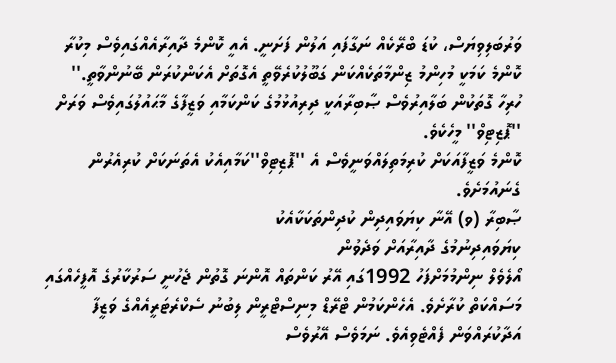ވަރުބަލިވިޔަސް، ކުޑަ ބްރޭކެއް ނަގާފައި އަލުން ފަށަނީ. އެއީ ކޮންމެ ދާއިރާއެއްގައިވެސް މިކުރާ ކޮންމެ ކަމަކީ މުހިންމު ޒިންމާތަކެއްކަން ގަބޫލުކުރެވޭތީ އެގޮތަށް އެކަންކުރަން ބޭނުންވާތީ.''
ހުރިހާ ގޮތަކުން ބަލާއިރުވެސް ޞާބިރާއަކީ ދިރިއުޅުމުގެ ކަންކަމާއި ވަޒީފާގެ މާޙައުލުގައިވެސް ވަރަށް ''ޕޮޒިޓިވް'' މީހެކެވެ.
ކޮންމެ ވަޒީފާއަކަށް ކުރިމަތިލައްވަނީވެސް އެ ''ޕޮޒިޓިވް''ކަމާއިއެކު އެތަނަކަށް ކުރިއެރުން ގެނައުމަށެވެ.
ޞާބިރާ (ވ) އޭނާ ކިޔަވައިދިން ކުދިންތަކަކާއެކު
ކިޔަވައިދިނުމުގެ ދާއިރާއަށް ވަދެވުން
އޯލެވެލް ނިންމުމަށްފަހު 1992ގައި އޭރު ކަންތައް އޮންނަ ގޮތުން ޖެހުނީ ސަރުކާރުގެ އޮފީހެއްގައި މަސައްކަތް ކުރާށެވެ. އެހެންކަމުން ޓްރޭޑް މިނިސްޓްރީން ލިބުނު ސެކްރެޓަރީއެއްގެ ވަޒީފާ އަދާކުރައްވަން ފެއްޓެވިއެވެ. ނަމަވެސް އޭރުވެސް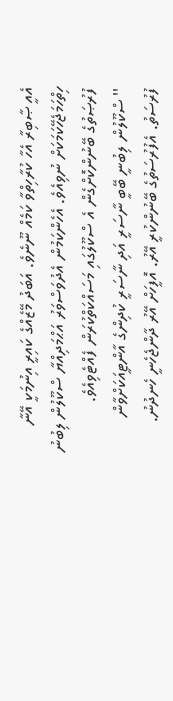އެއީ ޞާބިރާ އެހާ ކުރާހިތްވާ ކަމެއް ނޫނެވެ. އަބަދު މޭޒެއްގެ ކައިރީ އިނުމަކީ އޭނާ ހިތްހަމަޖެހޭކަމަކަށް ނުވިއެވެ. އެހެންކަމުން އެދުވަސްވަރު އަޙްމަދިއްޔާ ސްކޫލުން ލިބުނު ފުރުޞަތުގެ ބޭނުންކޮށްގެން އެ ސްކޫލުގައި މަސައްކަތްކުރަން ފެއްޓެވިއެވެ.
'' ސްކޫލުން ލިބުނީ ބޭބީ ނާސަރީ އަދި ނާސަރީ ކުދިންގެ އާންޓީއަކަށްވާން ފުރުސަތު. އެފުރުސަތުގެ ބޭނުންކުރީ އޭރު. އޮފީހަށް އޭރު ދާންޖެހެނީ ހެނދުނު.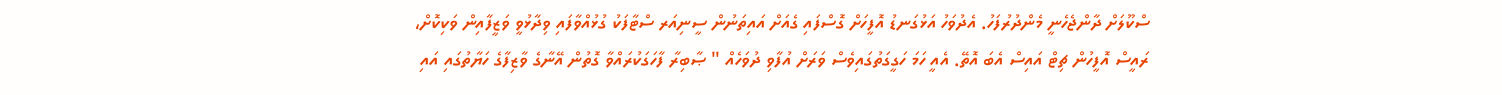ސްކޫލަށް ދާންޖެހެނީ މެންދުރުފަހު. އެދުވަހު އަޅުގަނޑު އޮފީހަށް ގޮސްފައި ގެއަށް އައިތަނުން ސީނިއަރ ސްޓާފަކު ގުޅުއްވާފައި ވިދާޅުވީ ވަޒީފާއިން ވަކިކޮށް، ރައީސް އޮފީހުން ޗިޓް އައިސް އެބަ އޮތޭ. އެއީ ހަމަ ހަގީގަތުގައިވެސް ވަރަށް އުފާވި ދުވަހެއް '' ޞާބިރާ ފާހަގަކުރައްވާ ގޮތުން އޭނާގެ ވާޒިފާގެ ހަޔާތުގައި އައި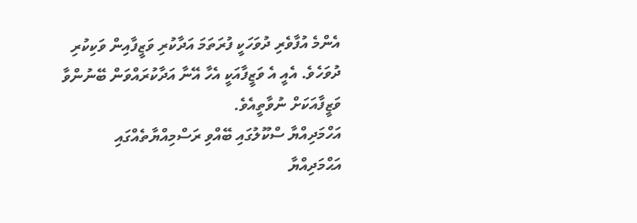އެންމެ އުފާވެރި ދުވަހަކީ ފުރަތަމަ އަދާކުރި ވަޒީފާއިން ވަކިކުރި ދުވަހެވެ. އެއީ އެ ވަޒީފާއަކީ އެހާ އޭނާ އަދާކުރައްވަން ބޭނުންވާ ވަޒީފާއަކަށް ނުވާތީއެވެ.
އަހްމަދިއްޔާ ސްކޫލުގައި ބޭއްވި ރަސްމިއްޔާތެއްގައި
އަޙްމަދިއްޔާ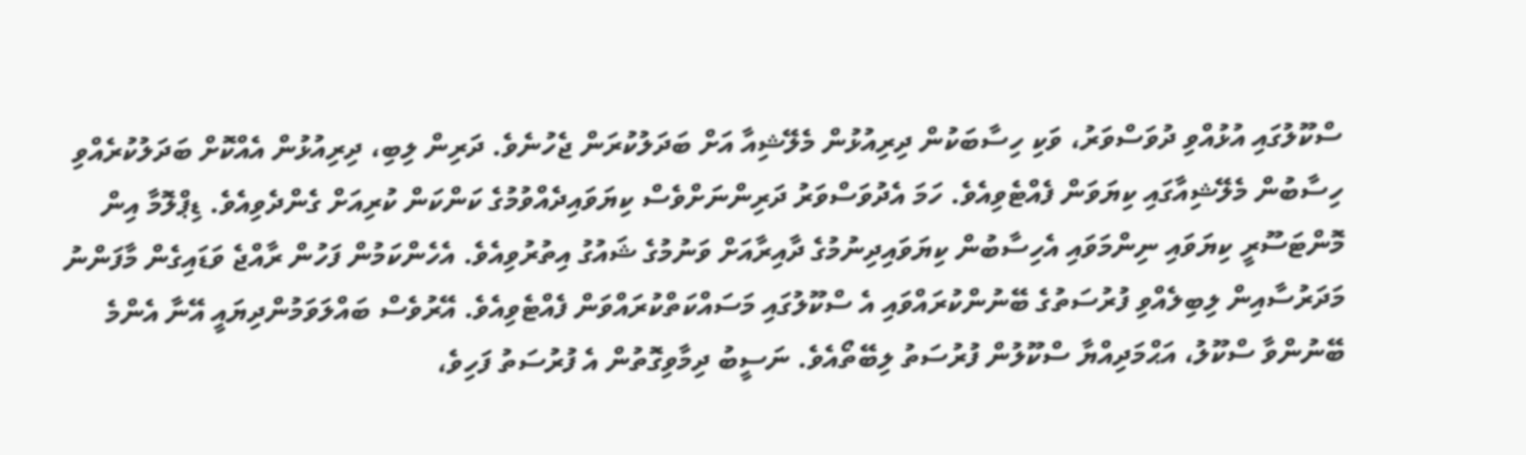ސްކޫލުގައި އުޅުއްވި ދުވަސްވަރު، ވަކި ހިސާބަކުން ދިރިއުޅުން މެލޭޝިއާ އަށް ބަދަލުކުރަން ޖެހުނެވެ. ދަރިން ލިބި، ދިރިއުޅުން އެއްކޮށް ބަދަލުކުރެއްވި ހިސާބުން މެލޭޝިއާގައި ކިޔަވަން ފެއްޓެވިއެވެ. ހަމަ އެދުވަސްވަރު ދަރިންނަށްވެސް ކިޔަވައިދެއްވުމުގެ ކަންކަން ކުރިއަށް ގެންދެވިއެވެ. ޑިޕްލޮމާ އިން މޮންޓަސޫރީ ކިޔަވައި ނިންމަވައި އެހިސާބުން ކިޔަވައިދިނުމުގެ ދާއިރާއަށް ވަނުމުގެ ޝައުގު އިތުރުވިއެވެ. އެހެންކަމުން ފަހުން ރާއްޖެ ވަޑައިގެން މާފަންނު މަދަރުސާއިން ލިބިލެއްވި ފުރުސަތުގެ ބޭނުންކުރައްވައި އެ ސްކޫލުގައި މަސައްކަތްކުރައްވަން ފެއްޓެވިއެވެ. އޭރުވެސް ބައްލަވަމުންދިޔައީ އޭނާ އެންމެ ބޭނުންވާ ސްކޫލު، އަޙްމަދިއްޔާ ސްކޫލުން ފުރުސަތު ލިބޭތޯއެވެ. ނަސީބު ދިމާވިގޮތުން އެ ފުރުސަތު ފަހިވެ،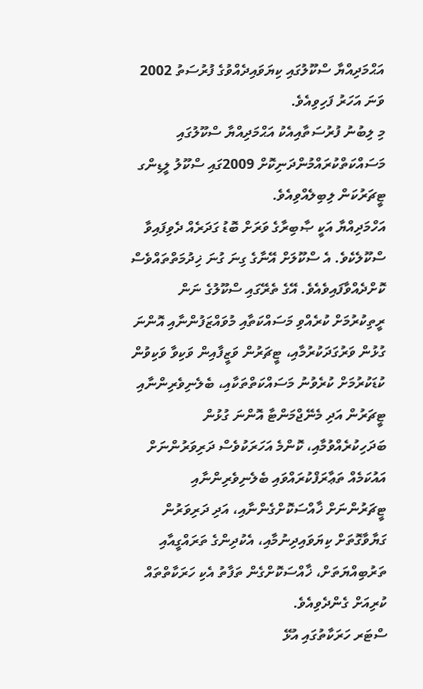އަޙްމަދިއްޔާ ސްކޫލުގައި ކިޔަވައިދެއްވުގެ ފުރުސަތު 2002 ވަނަ އަހަރު ފަހިވިއެވެ.
މި ލިބުނު ފުރުސަތާއިއެކު އަޙްމަދިއްޔާ ސްކޫލުގައި މަސައްކަތްކުރައްމުންދަނިކޮށް 2009ގައި ސްކޫލު ލީޑިންގ ޓީޗަރުކަން ލިބިލެއްވިއެވެ.
އަހްމަދިއްޔާ އަކީ ޞާބިރާގެ ވަރަށް ބޮޑު ގަދަރެއް ދެވިފައިވާ ސްކޫލެކެވެ. އެ ސްކޫލަށް އޭނާގެ ގިނަ ގުނަ ޚިދުމަތްތައްވެސް ކޮށްދެއްވާފައިވެއެވެ. އޭގެ ތެރޭގައި ސްކޫލުގެ ނަން ރީތިކުރުމަށް ކުރެއްވި މަސައްކަތާއި މުވައްޒަފުންނާއި އޮންނަ ގުޅުން ވަރުގަދަކުރުމާއި، ޓީޗަރުން ވަޒީފާއިން ވަކިވާ ވަކިވުން ކުޑަކުރުމަށް ކުރެވުނު މަސައްކަތްތަކާއި، ބެލެނިވެރިންނާއި ޓީޗަރުން އަދި މެނޭޖްމަންޓާ އޮންނަ ގުޅުން ބަދަހިކުރެއްވުމާއި، ކޮންމެ އަހަރަކުވެސް ދަރިވަރުންނަށް އައުކަމެއް ތަޢާރަފްކުރައްވައި ބެލެނިވެރިންނާއި ޓީޗަރުންނަށް ޚާއްސަކޮށްގެންނާއި، އަދި ދަރިވަރުން ގަޔާވާގޮތަށް ކިޔަވައިދިނުމާއި، އެކުދިންގެ ތަރައްގީއާއި ތަރުބިއްޔަތަށް، ޚާއްސަކޮށްގެން ތަފާތު އެކި ހަރަކާތްތައް ކުރިއަށް ގެންދެވިއެވެ.
ސްޓަރ ހަރަކާތުގައި އުޅޭ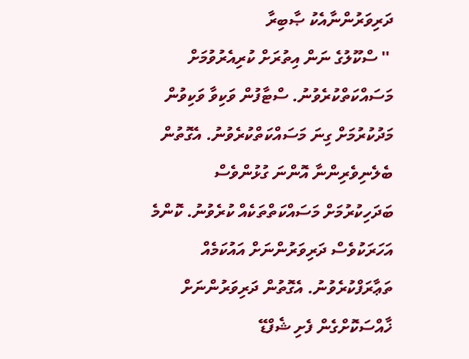ދަރިވަރުންނާއެކު ޞާބިރާ
 '' ސްކޫލުގެ ނަން އިތުރަށް ކުރިއެރުވުމަށް މަސައްކަތްކުރެވުނު. ސްޓާފުން ވަކިވާ ވަކިވުން މަދުކުރުމަށް ގިނަ މަސައްކަތްކުރެވުނު. އެގޮތުން ބެލެނިވެރިންނާ އޮންނަ ގުޅުންވެސް ބަދަހިކުރުމަށް މަސައްކަތްތަކެއް ކުރެވުނު. ކޮންމެ އަހަރަކުވެސް ދަރިވަރުންނަށް އައުކަމެއް ތަޢާރަފްކުރެވުނު. އެގޮތުން ދަރިވަރުންނަށް ޚާއްސަކޮށްގެން ފެށި ޝެފްޑޭ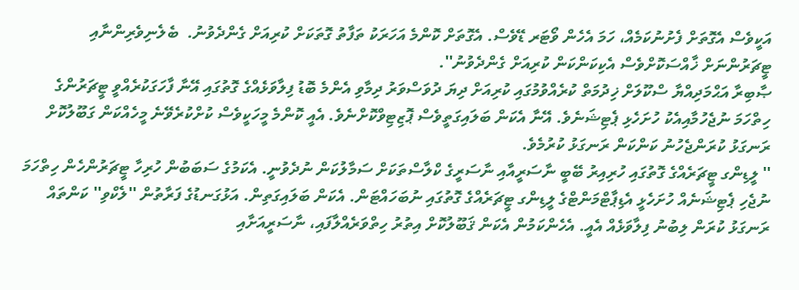އަކީވެސް އެގޮތަށް ފެށުނުކަމެއް، ހަމަ އެހެން ވޯޓަރ ޑޭވެސް. އެގޮތަށް ކޮންމެ އަހަރަކު ތަފާތު ގޮތަކަށް ކުރިއަށް ގެންދެވުނު.  ބެލެނިވެރިންނާއި ޓީޗަރުންނަށް ޚާއްސަކޮށްވެސް އެކިކަންކަން ކުރިއަށް ގެންދެވުނު''.
ޞާބިރާ އަޙްމަދިއްޔާ ސްކޫލަށް ޚިދުމަތް ކުރެއްވުމުގައި ކުރިއަށް ދިޔަ ދުވަސްވަރު ދިމާވި އެންމެ ބޮޑު ފިލާވަޅެއްގެ ގޮތުގައި އޭނާ ފާހަގަކުރެއްވީ ޓީޗަރުންގެ ހިތްހަމަ ނުޖެހުމާއިއެކު ހުށަހެޅި ޕެޓިޝަނެވެ. އޭނާ އެކަން ބަލައިގަތީވެސް ޕޮޒިޓިވްކޮށްނެވެ. އެއީ ކޮންމެ މީހަކީވެސް ކުށްކުރެވޭނެ މީހެއްކަން ގަބޫލުކޮށް ރަނގަޅު ކުރަންޖެހުނު ކަންކަން ރަނގަޅު ކުރުމެވެ.
'' ލީޑިންގ ޓީޗަރެއްގެ ގޮތުގައި ހުރިއިރު ބޭބީ ނާސަރީއާއި ނާސަރީގެ ކްލާސްތަކަށް ސަމާލުކަން ނުދެވުނީ. އެކަމުގެ ސަބަބުން ހުރިހާ ޓީޗަރުންހެން ހިތްހަމަ ނުޖެހި ޕެޓިޝަނެއް ހުށަހެޅީ އެޑިޕާޓްމަންޓްގެ ލީޑިންގ ޓީޗަރެއްގެ ގޮތުގައި ނުބަހައްޓަން. އެކަން ބަލައިގަތިން. އަޅުގަނޑުގެ ފަރާތުން ''ލެކްވި'' ކަންތައް ރަނގަޅު ކުރަން ލިބުނު ފިލާވަޅެއް އެއީ. އެހެންކަމުން އެކަން ޤަބޫލުކޮށް އިތުރު ހިތްވަރެއްލާފައި، ނާސަރީއަށާއި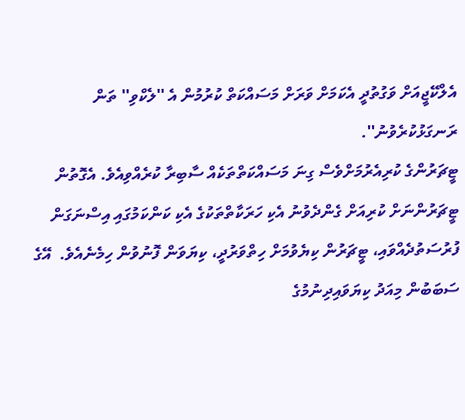އެލްކޭޖީއަށް ވަގުތުދީ އެކަމަށް ވަރަށް މަސައްކަތް ކުރުމުން އެ ''ލެކްވި'' ތަން ރަނގަޅުކުރެވުނު''.
ޓީޗަރުންގެ ކުރިއެރުމަށްވެސް ގިނަ މަސައްކަތްތަކެއް ސާބިރާ ކުރެއްވިއެވެ. އެގޮތުން ޓީޗަރުންނަށް ކުރިއަށް ގެންދެވުނު އެކި ހަރަކާތްތަކުގެ އެކި ކަންކަމުގައި އިސްނަގަން ފުރުސަތުދެއްވައި، ޓީޗަރުން ކިޔެވުމަށް ހިތްވަރުދީ، ކިޔަވަން ފޮނުވުން ހިމެނެއެވެ.  އޭގެ ސަބަބުން މިއަދު ކިޔަވައިދިނުމުގެ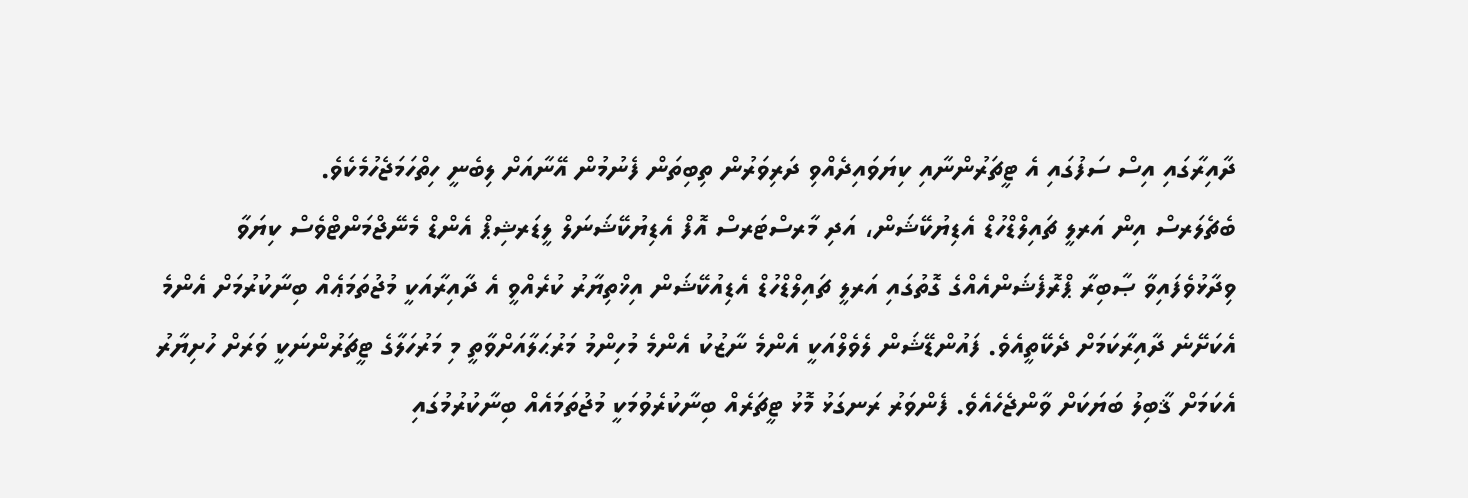ދާއިރާގައި އިސް ސަފުގައި އެ ޓީޗަރުންނާއި ކިޔަވައިދެއްވި ދަރިވަރުން ތިބިތަން ފެނުމުން އޭނާއަށް ލިބެނީ ހިތްހަމަޖެހުމެކެވެ.
ބެޗެލަރސް އިން އަރލީ ޗައިލްޑްހުޑް އެޑިޔުކޭޝަން، އަދި މާރސްޓަރސް އޮފް އެޑިޔުކޭޝަނަލް ލީޑަރޝިޕް އެންޑް މެނޭޖްމަންޓްވެސް ކިޔަވާ ވިދާޅުވެފައިވާ ޞާބިރާ ޕްރޮފެޝަންއެއްގެ ގޮތުގައި އަރލީ ޗައިލްޑްހުޑް އެޑިއުކޭޝަން އިޚްތިޔާރު ކުރެއްވީ އެ ދާއިރާއަކީ މުޖުތަމަޢެއް ބިނާކުރުމަށް އެންމެ އެކަށޭނެ ދާއިރާކަމަށް ދެކޭތީއެވެ. ފައުންޑޭޝަން ލެވެލްއަކީ އެންމެ ނާޒުކު އެންމެ މުހިންމު މަރުޙަލާއަށްވާތީ މި މަރުހަލާގެ ޓީޗަރުންނަކީ ވަރަށް ހުށިޔާރު އެކަމަށް ޤާބިލު ބަޔަކަށް ވާންޖެހެއެވެ. ފެންވަރު ރަނގަޅު މޮޅު ޓީޗަރެއް ބިނާކުރެވުމަކީ މުޖުތަމައެއް ބިނާކުރުމުގައި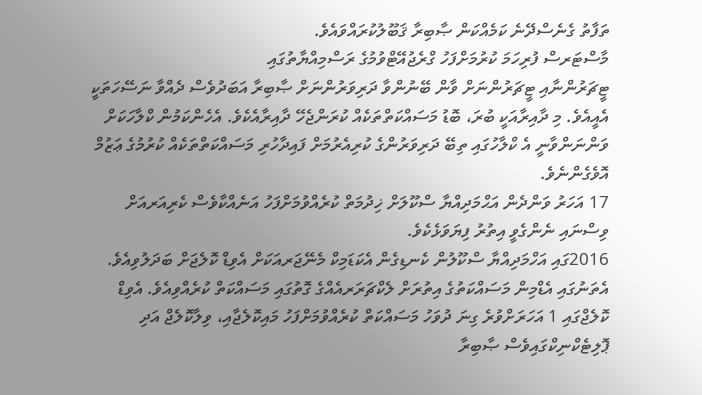ތަފާތު ގެނެސްދޭނެ ކަމެއްކަން ޞާބިރާ ޤަބޫލުކުރައްވައެވެ.
މާސްޓަރސް ފުރިހަމަ ކުރުމަށްފަހު ގްރެޖުއޭޓްވުމުގެ ރަސްމިއްޔާތުގައި
ޓީޗަރުންނާއި ޓީޗަރުންނަށް ވާން ބޭނުންވާ ދަރިވަރުންނަށް ޞާބިރާ އަބަދުވެސް ދެއްވާ ނަސޭހަތަކީ އެއީއެވެ. މި ދާއިރާއަކީ ބުރަ، ބޮޑު މަސައްކަތްތަކެއް ކުރަންޖެހޭ ދާއިރާއެކެވެ. އެހެންކަމުން ކްލާހަކަށް ވަންނަންވާނީ އެ ކްލާހުގައި ތިބޭ ދަރިވަރުންގެ ކުރިއެރުމަށް ފައިދާހުރި މަސައްކަތްތަކެއް ކުރުމުގެ ޢަޒުމް އޮވެގެންނެވެ.
17 އަހަރު ވަންދެން އަޙްމަދިއްޔާ ސްކޫލަށް ޚިދުމަތް ކުރެއްވުމަށްފަހު އަނެއްކާވެސް ކެރިއަރއަށް ވިސްނައި ނެންގެވީ އިތުރު ފިޔަވަޅެކެވެ.
2016ގައި އަހްމަދިއްޔާ ސްކޫލުން ކެނޑިގެން އެކަޑަމިކް މެނޭޖަރއަކަށް އެވިޑް ކޮލެޖަށް ބަދަލުވިއެވެ. އެތަނުގައި އެޑްމިން މަސައްކަތުގެ އިތުރަށް ލެކްޗަރަރއެއްގެ ގޮތުގައި މަސައްކަތް ކުރެއްވިއެވެ. އެވިޑް ކޮލެޖްގައި 1 އަހަރަށްވުރެ ގިނަ ދުވަހު މަސައްކަތް ކުރެއްވުމަށްފަހު މައިކޮލެޖާއި، ވިލާކޮލެޖް އަދި ޕޮލިޓެކްނިކްގައިވެސް ޞާބިރާ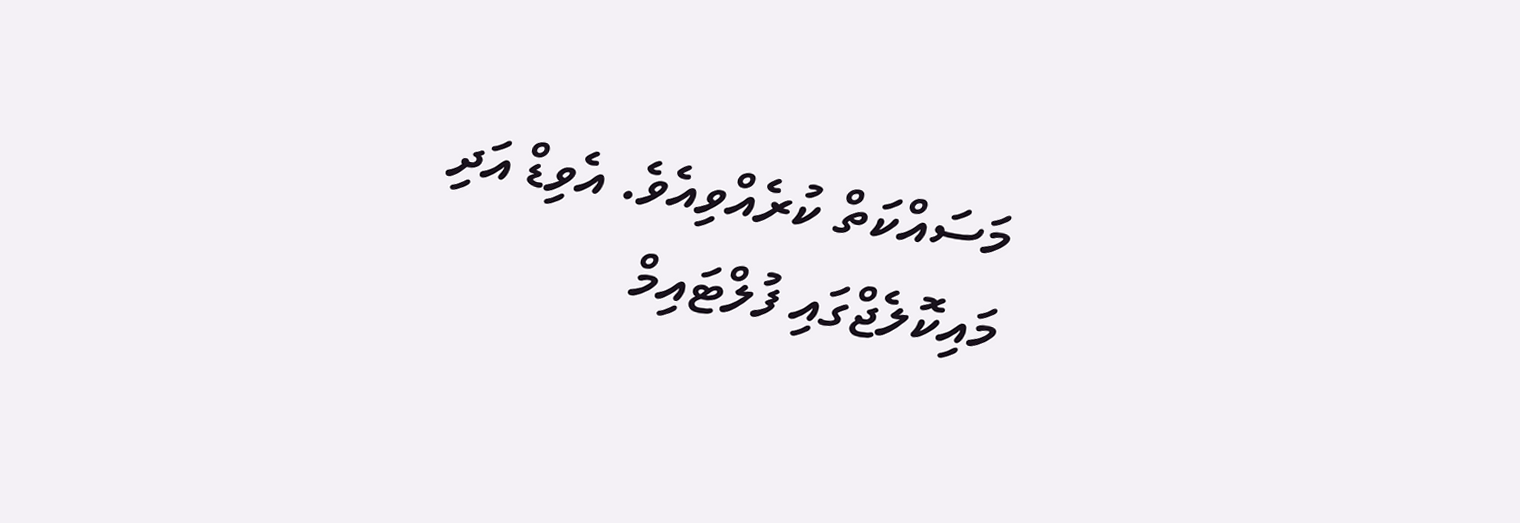މަސައްކަތް ކުރެއްވިއެވެ. އެވިޑް އަދި މައިކޮލެޖްގައި ފުލްޓައިމް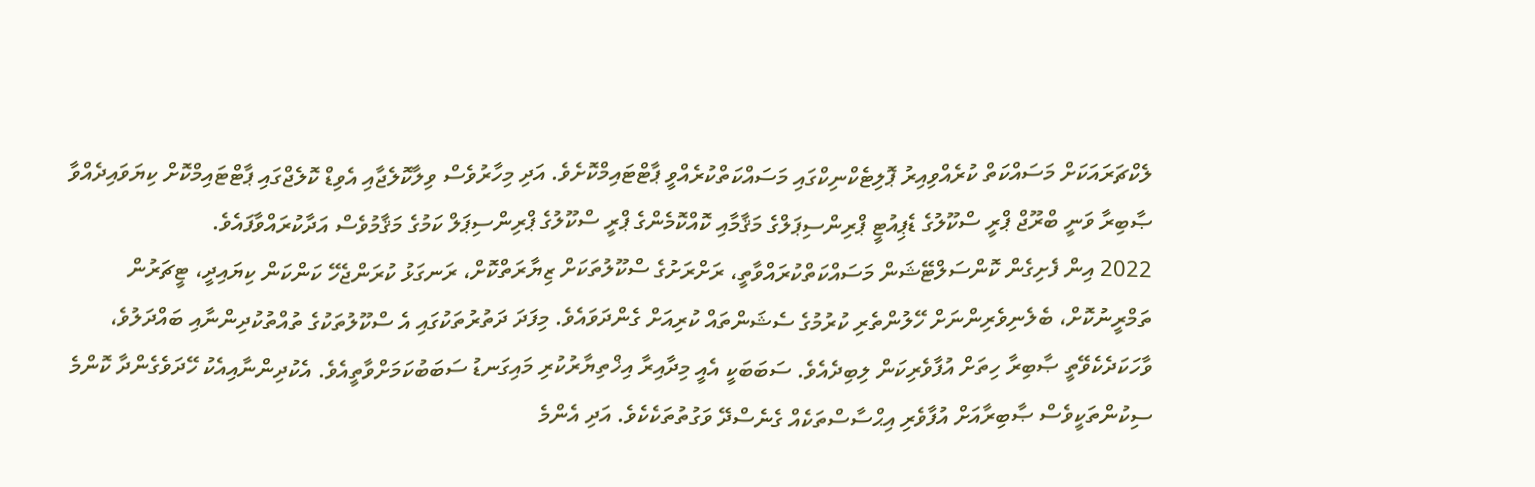ލެކްޗަރައަކަށް މަސައްކަތް ކުރެއްވިއިރު ޕޮލިޓެކްނިކްގައި މަސައްކަތްކުރެއްވީ ޕާޓްޓައިމްކޮށެވެ. އަދި މިހާރުވެސް ވިލާކޮލެޖާއި އެވިޑް ކޮލެޖްގައި ޕާޓްޓައިމްކޮށް ކިޔަވައިދެއްވާ ޞާބިރާ ވަނީ ބްރޫޖް ޕްރީ ސްކޫލުގެ ޑެޕިއުޓީ ޕްރިންސިޕަލްގެ މަޤާމާއި ކޮއްކޮމެންގެ ޕްރީ ސްކޫލުގެ ޕްރިންސިޕަލް ކަމުގެ މަޤާމުވެސް އަދާކުރައްވާފައެވެ.
2022 އިން ފެށިގެން ކޮންސަލްޓޭޝަން މަސައްކަތްކުރައްވާތީ، ރަށްރަށުގެ ސްކޫލުތަކަށް ޒިޔާރަތްކޮށް، ރަނގަޅު ކުރަންޖެހޭ ކަންކަން ކިޔައިދީ، ޓީޗަރުން ތަމްރީނުކޮށް، ބެލެނިވެރިންނަށް ހޭލުންތެރި ކުރުމުގެ ސެޝަންތައް ކުރިއަށް ގެންދަވައެވެ. މިފަދަ ދަތުރުތަކުގައި އެ ސްކޫލުތަކުގެ ތުއްތުކުދިންނާއި ބައްދަލުވެ، ވާހަކަދެކެވޭތީ ޞާބިރާ ހިތަށް އުފާވެރިކަން ލިބިދެއެވެ. ސަބަބަކީ އެއީ މިދާއިރާ އިޚްތިޔާރުކުރި މައިގަނޑު ސަބަބުކަމަށްވާތީއެވެ. އެކުދިންނާއިއެކު ހޭދަވެގެންދާ ކޮންމެ ސިކުންތަކީވެސް ޞާބިރާއަށް އުފާވެރި އިޙްސާސްތަކެއް ގެނެސްދޭ ވަގުތުތަކެކެވެ. އަދި އެންމެ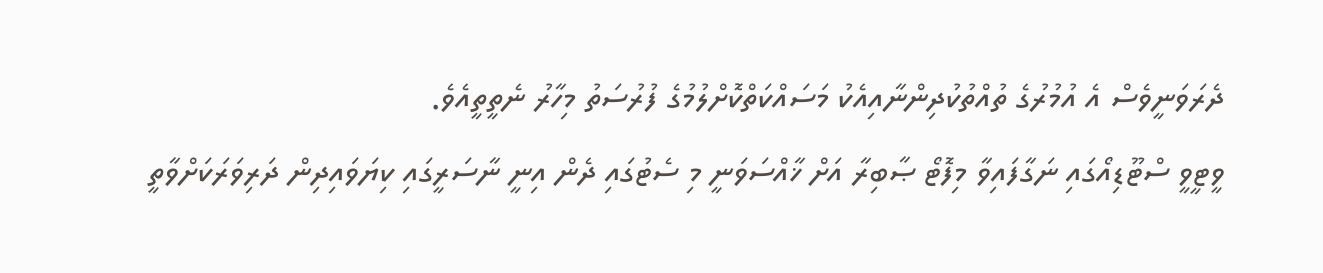ދެރަވަނީވެސް އެ އުމުރުގެ ތުއްތުކުދިންނާއިއެކު މަސައްކަތްކޮށްލުމުގެ ފުރުސަތު މިހާރު ނެތީތީއެވެ.
ވީޓީވީ ސްޓޫޑިއޯގައި ނަގާފައިވާ މިފޮޓޯ ޞާބިރާ އަށް ޚާއްސަވަނީ މި ސެޓުގައި ދެން އިނީ ނާސަރީގައި ކިޔަވައިދިން ދަރިވަރަކަށްވާތީ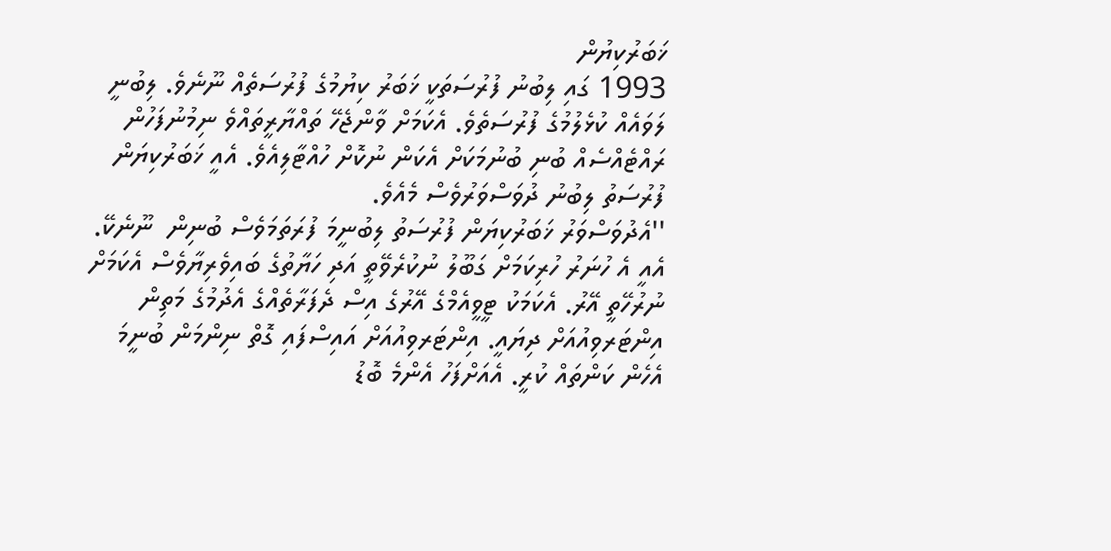ޚަބަރުކިޔުން
1993 ގައި ލިބުނު ފުރުސަތަކީ ޚަބަރު ކިޔުމުގެ ފުރުސަތެއް ނޫނެވެ. ލިބުނީ ލަވައެއް ކުޅެލުމުގެ ފުރުސަތެވެ. އެކަމަށް ވާންޖެހޭ ތައްޔާރީތައްވެ ނިމުނުފަހުން ރައްޓެއްސެއް ބުނި ބުނުމަކަށް އެކަން ނުކޮށް ހުއްޓާލިއެވެ. އެއީ ޚަބަރުކިޔަން ފުރުސަތު ލިބުނު ދުވަސްވަރުވެސް މެއެވެ.
''އެދުވަސްވަރު ޚަބަރުކިޔަން ފުރުސަތު ލިބުނީމަ ފުރަތަމަވެސް ބުނިން  ނޫނެކޭ. އެއީ އެ ހުނަރު ހުރިކަމަށް ގަބޫލު ނުކުރެވޭތީ އަދި ހަޔާތުގެ ބައިވެރިޔާވެސް އެކަމަށް ނުރުހޭތީ އޭރު. އެކަމަކު ޓީވީއެމްގެ އޭރުގެ އިސް ދެފަރާތެއްގެ އެދުމުގެ މަތިން އިންޓަރވިއުއަށް ދިޔައީ. އިންޓަރވިއުއަށް އައިސްފައި ގޮތް ނިންމަން ބުނީމަ އެހެން ކަންތައް ކުރީ. އެއަށްފަހު އެންމެ ބޮޑު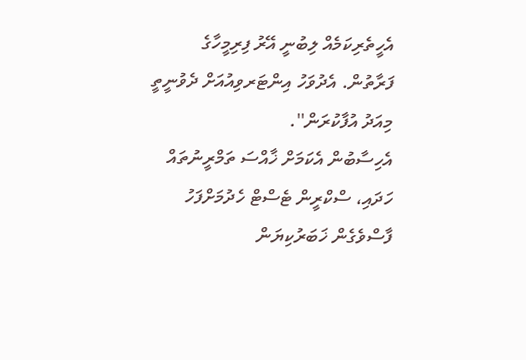އެހީތެރިކަމެއް ލިބުނީ އޭރު ފިރިމީހާގެ ފަރާތުން. އެދުވަހު އިންޓަރވިއުއަށް ދެވުނީތީ މިއަދު އުފާކުރަން''.
އެހިސާބުން އެކަމަށް ޚާއްސަ ތަމްރީނުތައް ހަދައި، ސްކްރީން ޓެސްޓް ހެދުމަށްފަހު ފާސްވެގެން ޚަބަރުކިޔަން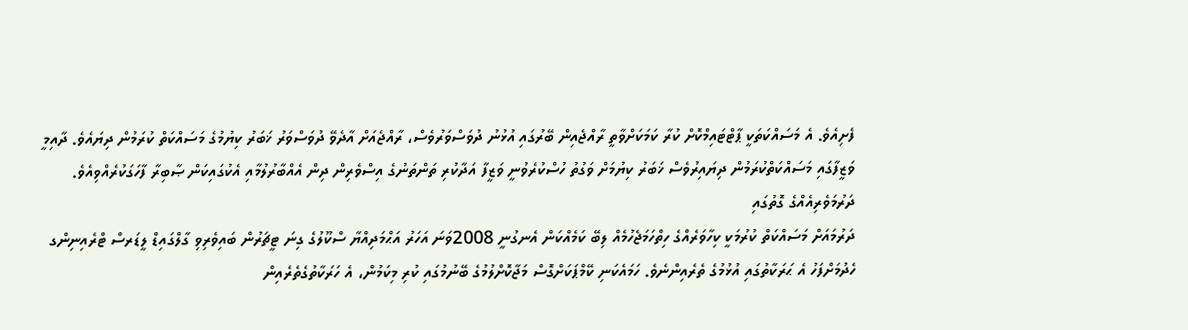ފެށިއެވެ. އެ މަސައްކަތަކީ ޕާޓްޓައިމްކޮށް ކުރާ ކަމަކަށްވާތީ ރާއްޖެއިން ބޭރުގައި އުޅުނު ދުވަސްވަރުވެސް، ރާއްޖެއަށް އާދެވޭ ދުވަސްވަރު ޚަބަރު ކިޔުމުގެ މަސައްކަތް ކުރަމުން ދިޔައެވެ. ދާއިމީ ވަޒީފާގައި މަސައްކަތްކުރަމުން ދިޔައިރުވެސް ޚަބަރު ކިޔުމަށް ވަގުތު ހުސްކުރެވުނީ ވަޒީފާ އަދާކުރި ތަންތަނުގެ އިސްވެރިން ދިން އެއްބާރުލުމާއި އެކުގައިކަން ޞާބިރާ ފާހަގަކުރެއްވިއެވެ.
ދަރުމަވެރިއެއްގެ ގޮތުގައި
ދަރުމައަށް މަސައްކަތް ކުރުމަކީ ކިހާވަރެއްގެ ހިތްހަމަޖެހުމެއް ލިބޭ ކަމެއްކަން އެނގުނީ 2008ވަނަ އަހަރު އަޙްމަދިއްޔާ ސްކޫލުގެ ގިނަ ޓީޗަރުން ބައިވެރިވި ގާލްގައިޑް ލީޑަރސް ޓްރެއިނިންގ ހެދުމަށްފަހު އެ ޙަރަކާތުގައި އުޅުމުގެ ތެރެއިންނެވެ. ހަމައެކަނި ކޭމްޕަކަށްގޮސް މަޖާކޮށްލުމުގެ ބޭނުމުގައި ކުރި މިކަމުން، އެ ހަރަކާތުގެތެރެއިން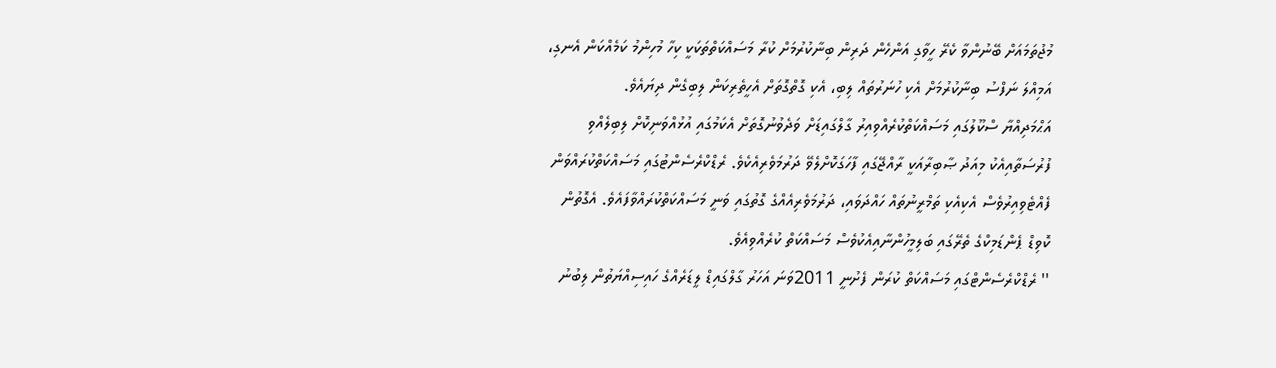މުޖުތަމައަށް ބޭނުންވާ ކެރޭ ހީވާގި އަންހެން ދަރިން ބިނާކުރުމަށް ކުރާ މަސައްކަތްތަކަކީ ކިހާ މުހިންމު ކަމެއްކަން އެނގި، އަމިއްލަ ނަފްސު ބިނާކުރުމަށް އެކި ހުނަރުތައް ލިބި، އެކި ގޮތްގޮތަށް އެހީތެރިކަން ލިބިގެން ދިޔައެވެ.
އަޙްމަދިއްޔާ ސްކޫލުގައި މަސައްކަތްކުރެއްވިއިރު ގާލްގައިޑަށް ވަދެވުނުގޮތަށް އެކަމުގައި އުޅުއްވަނިކޮށް ލިބިލެއްވި ފުރުސަތާއިއެކު މިއަދު ޞާބިރާއަކީ ރާއްޖޭގައި ފާހަގަކޮށްލެވޭ ދަރުމަވެރިއެކެވެ. ރެޑްކްރެސެންޓުގައި މަސައްކަތްކުރައްވަން ފެއްޓެވިއިރުވެސް އެކިއެކި ތަމްރީނުތައް ހައްދަވައި، ދަރުމަވެރިއެއްގެ ގޮތުގައި ވަނީ މަސައްކަތްކުރައްވާފައެވެ. އެގޮތުން ކޮވިޑް ޕެންޑަމިކްގެ ތެރޭގައި ބަލިމީހުންނާއިއެކުވެސް މަސައްކަތް ކުރެއްވިއެވެ.
'' ރެޑްކްރެސެންޓްގައި މަސައްކަތް ކުރަން ފެށުނީ 2011ވަނަ އަހަރު ގާލްގައިޑް ލީޑަރެއްގެ ހައިސިއްޔަތުން ލިބުނު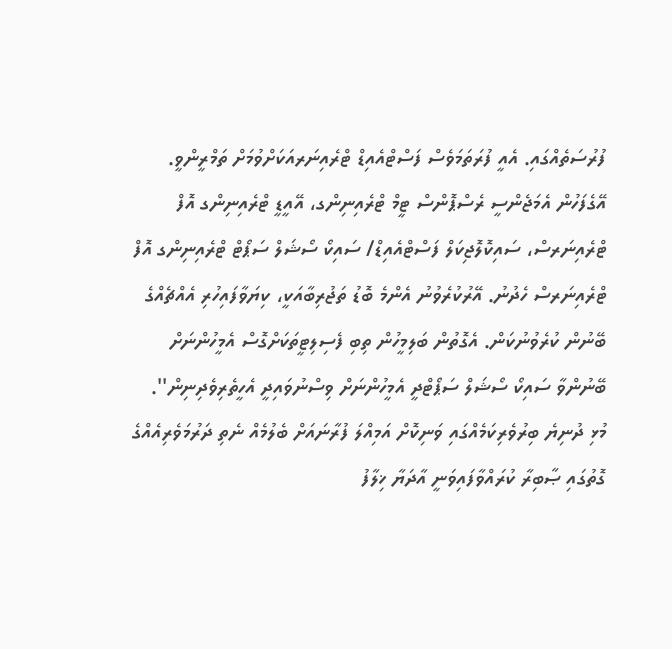ފުރުސަތެއްގައި. އެއީ ފުރަތަމަވެސް ފަސްޓްއެއިޑް ޓްރެއިނަރއަކަށްވުމަށް ތަމްރީންވީ. އޭގެފަހުން އެމަޖެންސީ ރެސްޕޮންސް ޓީމް ޓްރެއިނިންގ، އޭއީޑީ ޓްރެއިނިންގ އޮފް ޓްރެއިނަރސް، ސައިކޮލޮޖިކަލް ފަސްޓްއެއިޑް/ ސައިކޯ ސޯޝަލް ސަޕޯޓް ޓްރެއިނިންގ އޮފް ޓްރެއިނަރސް ހެދުނު. އޭރުކުރެވުނު އެންމެ ބޮޑު ތަޖުރިބާއަކީ، ކިޔަވާފައިހުރި އެއްޗެއްގެ ބޭނުން ކުރެވުނުކަން. އެގޮތުން ބަލިމީހުން ތިބި ފެސިލިޓީތަކަށްގޮސް އެމީހުންނަށް ބޭނުންވާ ސައިކޯ ސޯޝަލް ސަޕޯޓްދީ އެމީހުންނަށް ވިސްނުވައިދީ އެހީތެރިވެދިނިން''.
މުޅި ދުނިޔެ ބިރުވެރިކަމެއްގައި ވަނިކޮށް އަމިއްލަ ފުރާނައަށް ބެލުމެއް ނެތި ދަރުމަވެރިއެއްގެ ގޮތުގައި ޞާބިރާ ކުރައްވާފައިވަނީ އާދަޔާ ޚިލާފު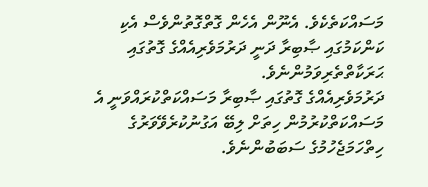މަސައްކަތެކެވެ. އެނޫން އެހެން ގޮތްގޮތުންވެސް އެކި ކަންކަމުގައި ޞާބިރާ ދަނީ ދަރުމަވެރިއެއްގެ ގޮތުގައި ޙަރަކާތްތެރިވަމުންނެވެ.
ދަރުމަވެރިއެއްގެ ގޮތުގައި ޞާބިރާ މަސައްކަތްކުރައްވަނީ އެ މަސައްކަތްކުރުމުން ހިތަށް ލިބޭ އަގުނުކުރެވޭވަރުގެ ހިތްހަމަޖެހުމުގެ ސަބަބުންނެވެ.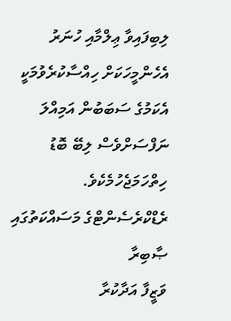ލިބިފައިވާ ޢިލްމާއި ހުނަރު އެހެންމީހަކަށް ހިއްސާކުރެވުމަކީ އެކަމުގެ ސަބަބުން އަމިއްލަ ނަފްސަށްވެސް ލިބޭ ބޮޑު ހިތްހަމަޖެހުމެކެވެ.
ރެޑްކްރެސެންޓްގެ މަސައްކަތުގައި ޞާބިރާ
ވަޒީފާ އަދާކުރާ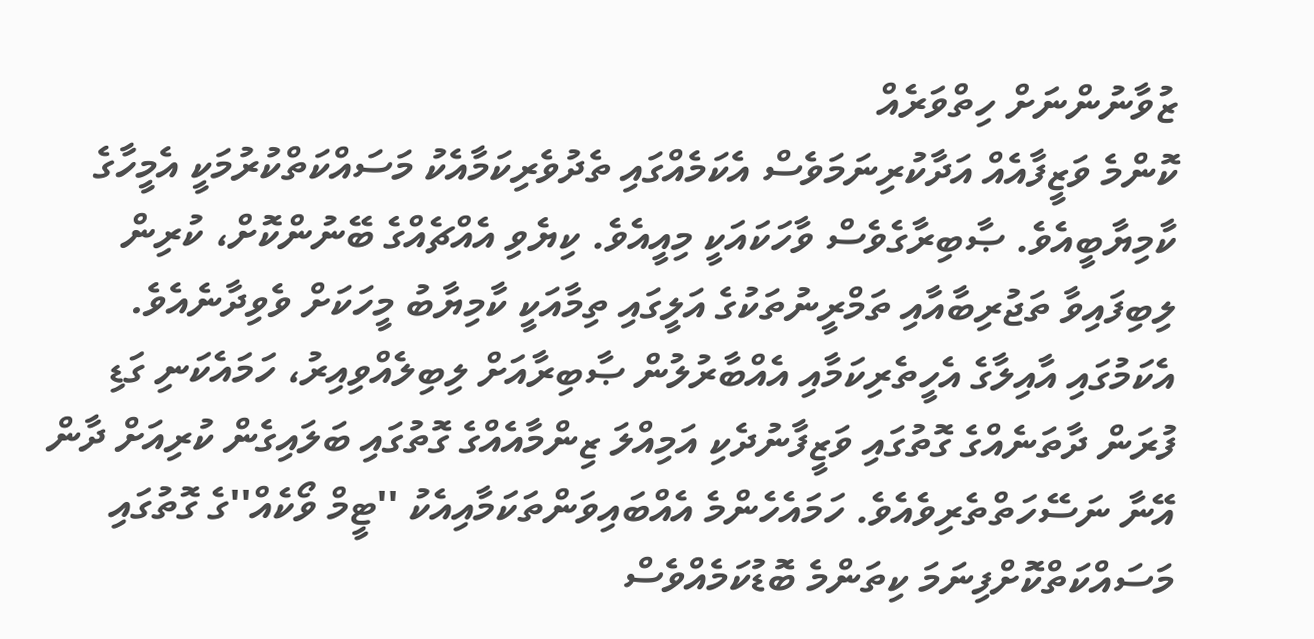ޒުވާނުންނަށް ހިތްވަރެއް
ކޮންމެ ވަޒީފާއެއް އަދާކުރިނަމަވެސް އެކަމެއްގައި ތެދުވެރިކަމާއެކު މަސައްކަތްކުރުމަކީ އެމީހާގެ ކާމިޔާބީއެވެ. ޞާބިރާގެވެސް ވާހަކައަކީ މިއީއެވެ. ކިޔެވި އެއްޗެއްގެ ބޭނުންކޮށް، ކުރިން ލިބިފައިވާ ތަޖުރިބާއާއި ތަމްރީނުތަކުގެ އަލީގައި ތިމާއަކީ ކާމިޔާބު މީހަކަށް ވެވިދާނެއެވެ. އެކަމުގައި އާއިލާގެ އެހީތެރިކަމާއި އެއްބާރުލުން ޞާބިރާއަށް ލިބިލެއްވިއިރު، ހަމައެކަނި ގަޑި ފުރަން ދާތަނެއްގެ ގޮތުގައި ވަޒީފާނުދެކި އަމިއްލަ ޒިންމާއެއްގެ ގޮތުގައި ބަލައިގެން ކުރިއަށް ދާން އޭނާ ނަސޭހަތްތެރިވެއެވެ. ހަމައެހެންމެ އެއްބައިވަންތަކަމާއިއެކު ''ޓީމް ވޯކެއް''ގެ ގޮތުގައި މަސައްކަތްކޮށްފިނަމަ ކިތަންމެ ބޮޑުކަމެއްވެސް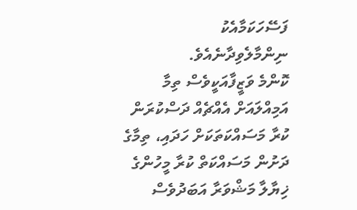ފަސޭހަކަމާއެކު ނިންމާލެވިދާނެއެވެ.
ކޮންމެ ވަޒީފާއަކީވެސް ތިމާ އަމިއްލައަށް އެއްޗެއް ދަސްކުރަން ކުރާ މަސައްކަތަކަށް ހަދައި، ތިމާގެ ދަށުން މަސައްކަތް ކުރާ މީހުންގެ ޚިޔާލާ މަޝްވަރާ އަބަދުވެސް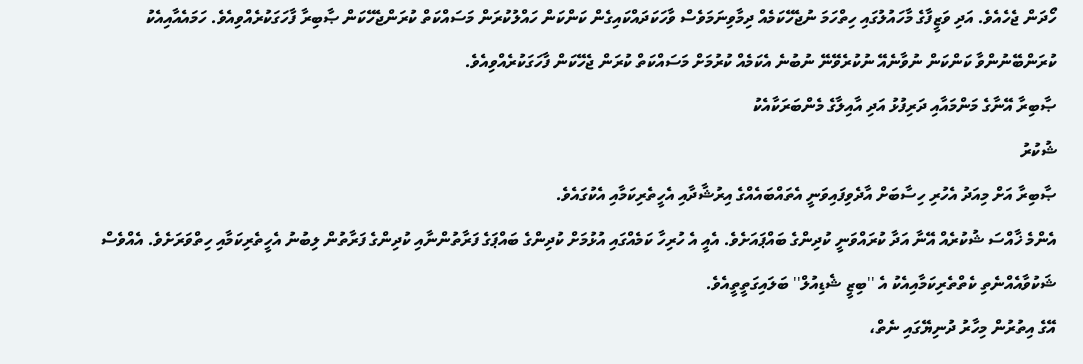ހޯދަން ޖެހެއެވެ. އަދި ވަޒީފާގެ މާހައުލުގައި ހިތްހަމަ ނުޖެހޭކަމެއް ދިމާވިނަމަވެސް ވާހަކަދައްކައިގެން ކަންކަން ހައްލުކުރަން މަސައްކަތް ކުރަންޖެހޭކަން ޞާބިރާ ފާހަގަކުރެއްވިއެވެ. ހަމައެއާއިއެކު ކުރަންބޭނުންވާ ކަންކަން ނުވާނެއޭ ނުކުރެވޭނޭ ނުބުނެ އެކަމެއް ކުރުމަށް މަސައްކަތް ކުރަން ޖެހޭކަން ފާހަގަކުރެއްވިއެވެ.
ޞާބިރާ އޭނާގެ މަންމައާއި ދަރިފުޅު އަދި އާއިލާގެ މެންބަރަކާއެކު
ޝުކުރު
ޞާބިރާ އަށް މިއަދު އެހުރި ހިސާބަށް އާދެވިފައިވަނީ އެތައްބައެއްގެ އިރުޝާދާއި އެހީތެރިކަމާއި އެކުގައެވެ.
އެންމެ ޚާއްސަ ޝުކުރެއް އޭނާ އަދާ ކުރައްވަނީ ކުދިންގެ ބައްޕައަށެވެ. އެއީ އެ ހުރިހާ ކަމެއްގައި އުޅުމަށް ކުދިންގެ ބައްޕަގެ ފަރާތުންނާއި ކުދިންގެ ފަރާތުން ލިބުނު އެހީތެރިކަމާއި ހިތްވަރަށެވެ. އެއްވެސް ޝަކުވާއެއްނެތި ކެތްތެރިކަމާއިއެކު އެ ''ބިޒީ ޝެޑިއުލް'' ބަލައިގަތީތީއެވެ.
އޭގެ އިތުރުން މިހާރު ދުނިޔޭގައި ނެތް،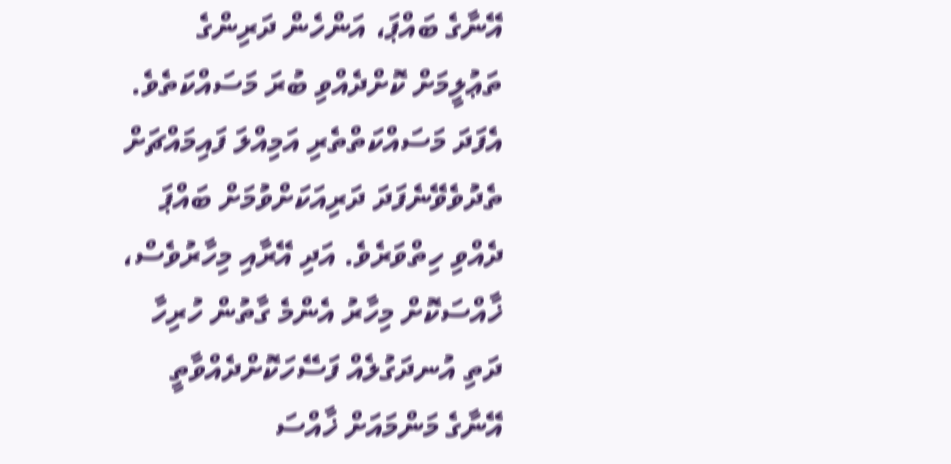އޭނާގެ ބައްޕަ، އަންހެން ދަރިންގެ ތަޢުލީމަށް ކޮށްދެއްވި ބުރަ މަސައްކަތެވެ. އެފަދަ މަސައްކަތްތެރި އަމިއްލަ ފައިމައްޗަށް ތެދުވެވޭނެފަދަ ދަރިއަކަށްވުމަށް ބައްޕަ ދެއްވި ހިތްވަރެވެ. އަދި އޭރާއި މިހާރުވެސް، ޚާއްސަކޮށް މިހާރު އެންމެ ގާތުން ހުރިހާ ދަތި އުނދަގުލެއް ފަސޭހަކޮށްދެއްވާތީ އޭނާގެ މަންމައަށް ޚާއްސަ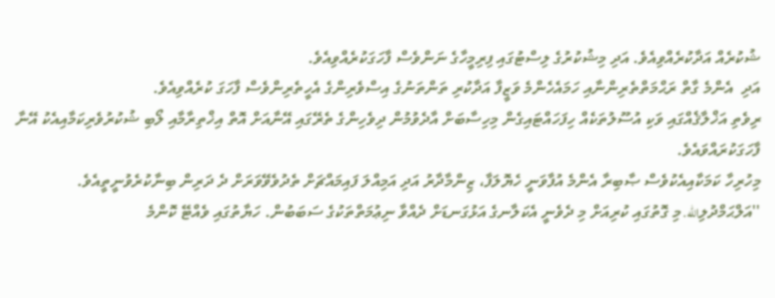ޝުކުރެއް އަދާކުރެއްވިއެވެ. އަދި މިޝުކުރުގެ ލިސްޓުގައި ފިރިމީހާގެ ނަންވެސް ފާހަގަކުރެއްވިއެވެ.
އަދި  އެންމެ ގާތް ރަޙްމަތްތެރިންނާއި ހަމައެހެންމެ ވަޒީފާ އަދާކުރި ތަންތަނުގެ އިސްވެރިންގެ އެހީތެރިންވެސް ފާހަގަ ކުރެއްވިއެވެ.
ރިވެތި އަޚްލާޤެއްގައި ވަކި އުސޫލުތަކެއް ހިފަހައްޓައިގެން މިހިސާބަށް އާދެވުމުން ދިވެހިންގެ ތެރޭގައި އޭނާއަށް އޮތް އިޚްތިރާމާއި ލޯބި ޝުކުރުވެރިކަމާއިއެކު އޭނާ ފާހަގަކުރައްވައެވެ.
މިހުރިހާ ކަމަކާއިއެކުވެސް ޞާބިރާ އެންމެ އުފާވަނީ ހެޔޮލަފާ، ޒިންމާދާރު އަދި އަމިއްލަ ފައިމައްޗަށް ތެދުވެވޭވަރަށް ދެ ދަރިން ބިނާކުރެވުނީތީއެވެ.
''އަލްޙަމްދުލިالله. މި ގޮތުގައި ކުރިއަށް މި ދެވެނީ އެކަލާނގެ އަޅުގަނޑަށް ދެއްވާ ނިޢުމަތްތަކުގެ ސަބަބުން. ހަޔާތުގައި ވެއްޓޭ ކޮންމެ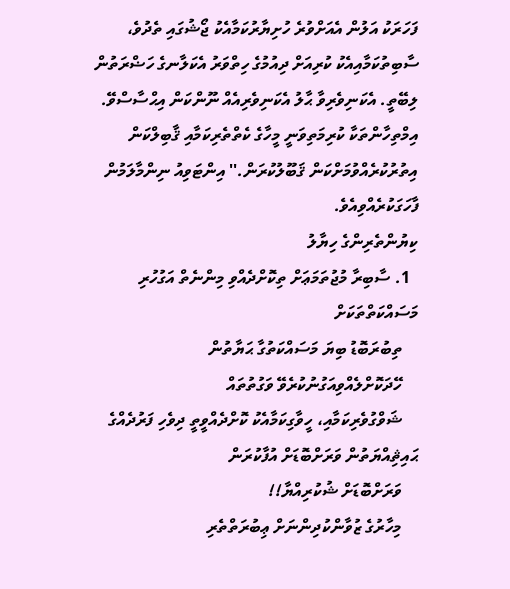ފަހަރަކު އަލުން އެއަށްވުރެ ހުށިޔާރުކަމާއެކު ޖޯޝުގައި ތެދުވެ، ސާބިތުކަމާއިއެކު ކުރިއަށް ދިއުމުގެ ހިތްވަރު އެކަލާނގެ ހަޟްރަތުން ލިބޭތީ. އެކަނިވެރިވާ ޙާލު އެކަނިވެރިއެއް ނޫންކަން އިޙްސާސްވޭ. އިމްތިހާންތަކާ ކުރިމަތިވަނީ މީހާގެ ކެތްތެރިކަމާއި ޤާބިލްކަން އިތުރުކުރެއްވުމަށްކަން ޤަބޫލުކުރަން.'' އިންޓަވިއު ނިންމާލަމުން ފާހަގަކުރެއްވިއެވެ.
ކިޔުންތެރިންގެ ހިޔާލު
  1. ސާބިރާ މުޖުތަމަޢަށް ތިކޮށްދެއްވި މިންނެތް އަގުހުރި މަސައްކަތްތަކަށް
    ތިބުރަބޮޑު ބިޔަ މަސައްކަތުގާ ޙަޔާތުން
    ހޭދަކޮށްލެއްވިއަގުނުކުރެވޭ ވަގުތުތައް
    ޝަވްގުވެރިކަމާއި، ހީވާގިކަމާއެކު ކޮށްދެއްވީތީ ދިވެހި ފަރުދެއްގެ ޙައިޘިއްޔަތުން ވަރަށްބޮޑަށް އުފާކުރަން
    ވަރަށްބޮޑަށް ޝުކުރިއްޔާ!!
    މިހާރުގެ ޒުވާންކުދިންނަށް ޢިބުރަތްތެރި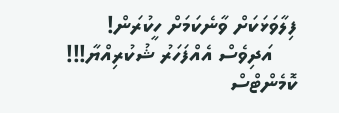ފިލާވަޅަކަށް ވާނެކަމަށް ހީކުރަން!
    އަދިވެސް އެއްފަހަރު ޝުކުރިއްޔާ!!!
ކޮމެންޓްސް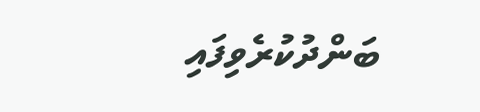ބަންދުކުރެވިފައި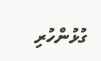ގުޅުންހުރި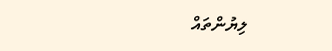ލިޔުންތައް